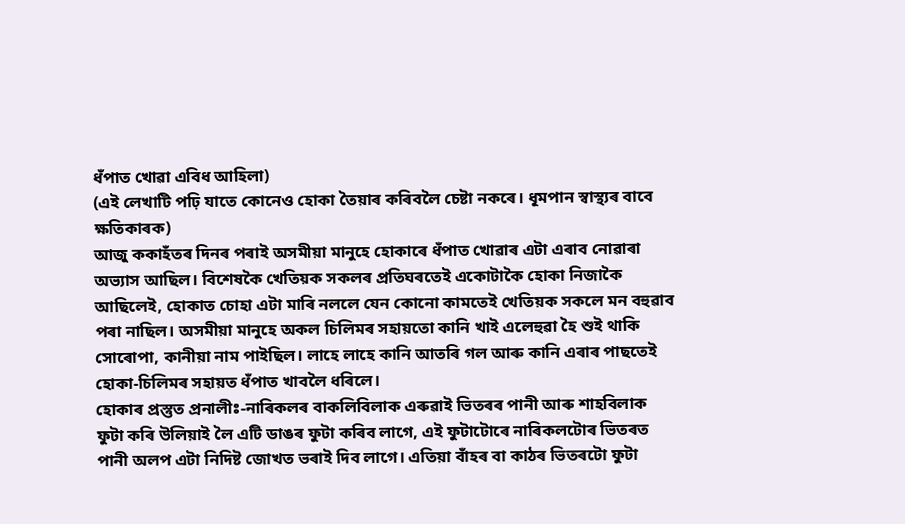ধঁপাত খোৱা এবিধ আহিলা)
(এই লেখাটি পঢ়ি যাতে কোনেও হোকা তৈয়াৰ কৰিবলৈ চেষ্টা নকৰে। ধূমপান স্বাস্থ্যৰ বাবে ক্ষতিকাৰক)
আজু ককাহঁতৰ দিনৰ পৰাই অসমীয়া মানুহে হোকাৰে ধঁপাত খোৱাৰ এটা এৰাব নোৱাৰা অভ্যাস আছিল। বিশেষকৈ খেতিয়ক সকলৰ প্ৰতিঘৰতেই একোটাকৈ হোকা নিজাকৈ আছিলেই, হোকাত চোহা এটা মাৰি নললে যেন কোনো কামতেই খেতিয়ক সকলে মন বহুৱাব পৰা নাছিল। অসমীয়া মানুহে অকল চিলিমৰ সহায়তো কানি খাই এলেহুৱা হৈ শুই থাকি সোৰোপা, কানীয়া নাম পাইছিল। লাহে লাহে কানি আতৰি গল আৰু কানি এৰাৰ পাছতেই হোকা-চিলিমৰ সহায়ত ধঁপাত খাবলৈ ধৰিলে।
হোকাৰ প্ৰস্তুত প্ৰনালীঃ-নাৰিকলৰ বাকলিবিলাক এৰুৱাই ভিতৰৰ পানী আৰু শাহবিলাক ফুটা কৰি উলিয়াই লৈ এটি ডাঙৰ ফুটা কৰিব লাগে, এই ফুটাটোৰে নাৰিকলটোৰ ভিতৰত পানী অলপ এটা নিদিষ্ট জোখত ভৰাই দিব লাগে। এতিয়া বাঁহৰ বা কাঠৰ ভিতৰটো ফুটা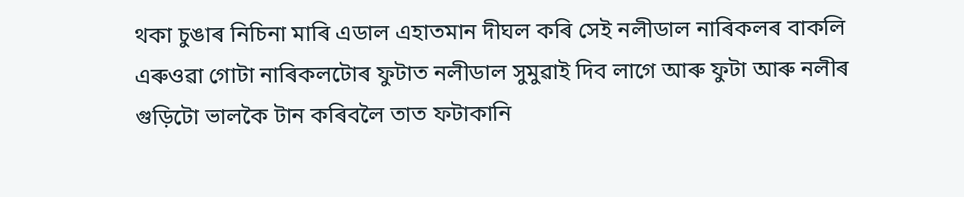থকা চুঙাৰ নিচিনা মাৰি এডাল এহাতমান দীঘল কৰি সেই নলীডাল নাৰিকলৰ বাকলি এৰুওৱা গোটা নাৰিকলটোৰ ফুটাত নলীডাল সুমুৱাই দিব লাগে আৰু ফুটা আৰু নলীৰ গুড়িটো ভালকৈ টান কৰিবলৈ তাত ফটাকানি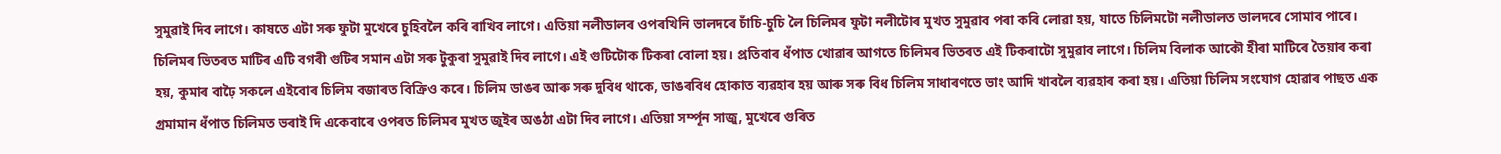সুমুৱাই দিব লাগে। কাষতে এটা সৰু ফুটা মুখেৰে চুহিবলৈ কৰি ৰাখিব লাগে। এতিয়া নলীডালৰ ওপৰখিনি ভালদৰে চাঁচি-চুচি লৈ চিলিমৰ ফুটা নলীটোৰ মুখত সুমুৱাব পৰা কৰি লোৱা হয়, যাতে চিলিমটো নলীডালত ভালদৰে সোমাব পাৰে। চিলিমৰ ভিতৰত মাটিৰ এটি বগৰী গুটিৰ সমান এটা সৰু টুকুৰা সুমুৱাই দিব লাগে। এই গুটিটোক টিকৰা বোলা হয়। প্ৰতিবাৰ ধঁপাত খোৱাৰ আগতে চিলিমৰ ভিতৰত এই টিকৰাটো সুমুৱাব লাগে। চিলিম বিলাক আকৌ হীৰা মাটিৰে তৈয়াৰ কৰা হয়, কুমাৰ বাঢ়ৈ সকলে এইবোৰ চিলিম বজাৰত বিক্ৰিও কৰে। চিলিম ডাঙৰ আৰু সৰু দুবিধ থাকে, ডাঙৰবিধ হোকাত ব্যৱহাৰ হয় আৰু সৰু বিধ চিলিম সাধাৰণতে ভাং আদি খাবলৈ ব্যৱহাৰ কৰা হয়। এতিয়া চিলিম সংযোগ হোৱাৰ পাছত এক গ্ৰমামান ধঁপাত চিলিমত ভৰাই দি একেবাৰে ওপৰত চিলিমৰ মুখত জুইৰ অঙঠা এটা দিব লাগে। এতিয়া সৰ্ম্পূন সাজু, মুখেৰে গুৰিত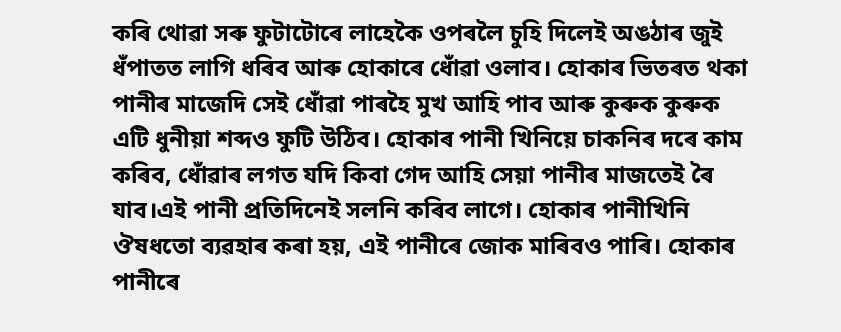কৰি থোৱা সৰু ফুটাটোৰে লাহেকৈ ওপৰলৈ চুহি দিলেই অঙঠাৰ জুই ধঁপাতত লাগি ধৰিব আৰু হোকাৰে ধোঁৱা ওলাব। হোকাৰ ভিতৰত থকা পানীৰ মাজেদি সেই ধোঁৱা পাৰহৈ মুখ আহি পাব আৰু কুৰুক কুৰুক এটি ধুনীয়া শব্দও ফুটি উঠিব। হোকাৰ পানী খিনিয়ে চাকনিৰ দৰে কাম কৰিব, ধোঁৱাৰ লগত যদি কিবা গেদ আহি সেয়া পানীৰ মাজতেই ৰৈ যাব।এই পানী প্ৰতিদিনেই সলনি কৰিব লাগে। হোকাৰ পানীখিনি ঔষধতো ব্যৱহাৰ কৰা হয়, এই পানীৰে জোক মাৰিবও পাৰি। হোকাৰ পানীৰে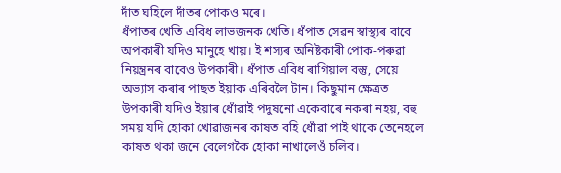দাঁত ঘহিলে দাঁতৰ পোকও মৰে।
ধঁপাতৰ খেতি এবিধ লাভজনক খেতি। ধঁপাত সেৱন স্বাস্থ্যৰ বাবে অপকাৰী যদিও মানুহে খায়। ই শস্যৰ অনিষ্টকাৰী পোক-পৰুৱা নিয়ন্ত্ৰনৰ বাবেও উপকাৰী। ধঁপাত এবিধ ৰাগিয়াল বস্তু, সেয়ে অভ্যাস কৰাৰ পাছত ইয়াক এৰিবলৈ টান। কিছুমান ক্ষেত্ৰত উপকাৰী যদিও ইয়াৰ ধোঁৱাই পদুষনো একেবাৰে নকৰা নহয়, বহু সময় যদি হোকা খোৱাজনৰ কাষত বহি ধোঁৱা পাই থাকে তেনেহলে কাষত থকা জনে বেলেগকৈ হোকা নাখালেওঁ চলিব।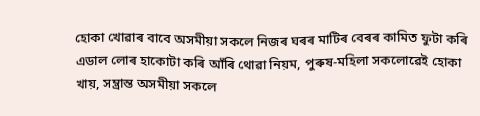হোকা খোৱাৰ বাবে অসমীয়া সকলে নিজৰ ঘৰৰ মাটিৰ বেৰৰ কামিত ফুটা কৰি এডাল লোৰ হাকোটা কৰি আঁৰি থোৱা নিয়ম, পুৰুষ-মহিলা সকলোৱেই হোকা খায়, সম্ভ্ৰান্ত অসমীয়া সকলে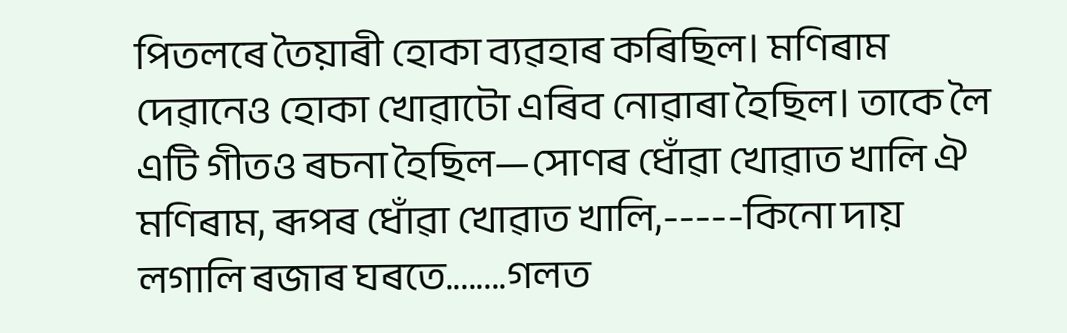পিতলৰে তৈয়াৰী হোকা ব্যৱহাৰ কৰিছিল। মণিৰাম দেৱানেও হোকা খোৱাটো এৰিব নোৱাৰা হৈছিল। তাকে লৈ এটি গীতও ৰচনা হৈছিল—সোণৰ ধোঁৱা খোৱাত খালি ঐ মণিৰাম, ৰূপৰ ধোঁৱা খোৱাত খালি,-----কিনো দায় লগালি ৰজাৰ ঘৰতে........গলত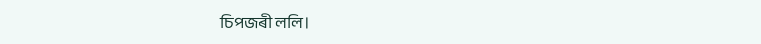চিপজৰী ললি।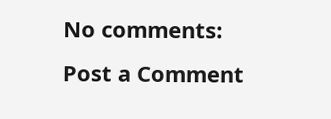No comments:
Post a Comment